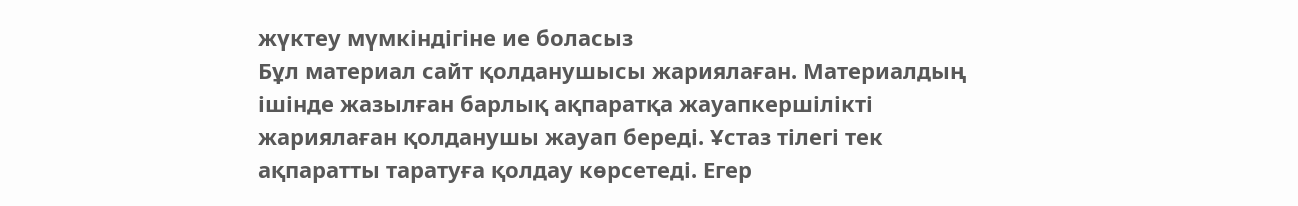жүктеу мүмкіндігіне ие боласыз
Бұл материал сайт қолданушысы жариялаған. Материалдың ішінде жазылған барлық ақпаратқа жауапкершілікті жариялаған қолданушы жауап береді. Ұстаз тілегі тек ақпаратты таратуға қолдау көрсетеді. Егер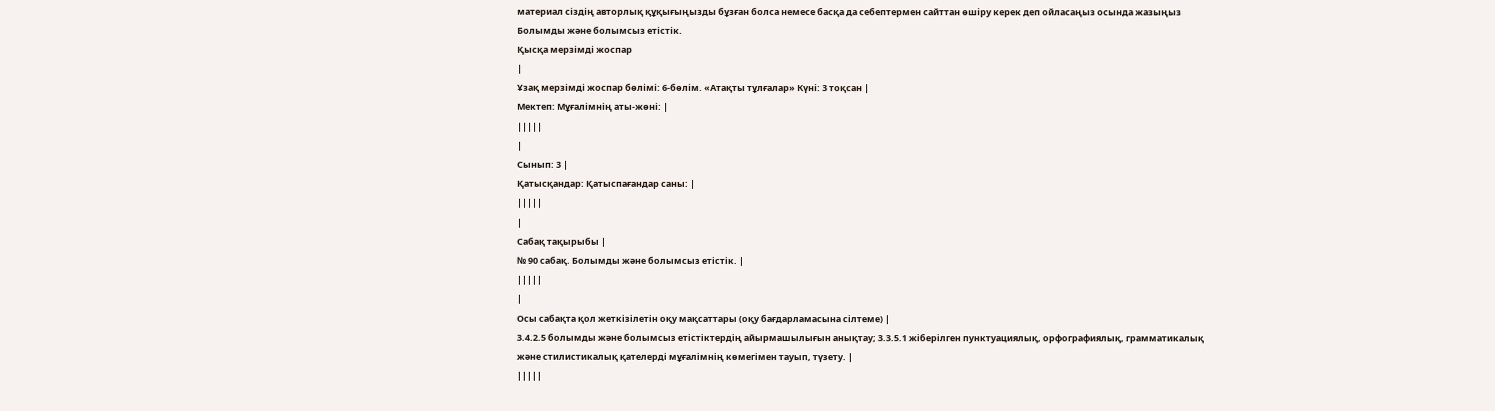материал сіздің авторлық құқығыңызды бұзған болса немесе басқа да себептермен сайттан өшіру керек деп ойласаңыз осында жазыңыз
Болымды және болымсыз етістік.
Қысқа мерзімді жоспар
|
Ұзақ мерзімді жоспар бөлімі: 6-бөлім. «Атақты тұлғалар» Күні: 3 тоқсан |
Мектеп: Мұғалімнің аты-жөні: |
|||||
|
Сынып: 3 |
Қатысқандар: Қатыспағандар саны: |
|||||
|
Сабақ тақырыбы |
№ 90 сабақ. Болымды және болымсыз етістік. |
|||||
|
Осы сабақта қол жеткізілетін оқу мақсаттары (оқу бағдарламасына сілтеме) |
3.4.2.5 болымды және болымсыз етістіктердің айырмашылығын анықтау; 3.3.5.1 жіберілген пунктуациялық, орфографиялық, грамматикалық және стилистикалық қателерді мұғалімнің көмегімен тауып, түзету. |
|||||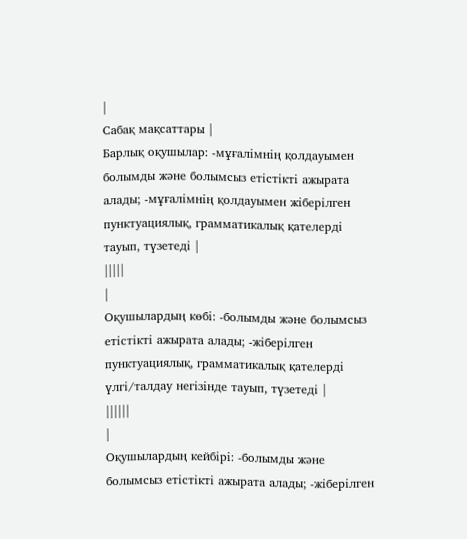|
Сабақ мақсаттары |
Барлық оқушылар: -мұғалімнің қолдауымен болымды және болымсыз етістікті ажырата алады; -мұғалімнің қолдауымен жіберілген пунктуациялық, грамматикалық қателерді тауып, түзетеді |
|||||
|
Оқушылардың көбі: -болымды және болымсыз етістікті ажырата алады; -жіберілген пунктуациялық, грамматикалық қателерді үлгі/талдау негізінде тауып, түзетеді |
||||||
|
Оқушылардың кейбірі: -болымды және болымсыз етістікті ажырата алады; -жіберілген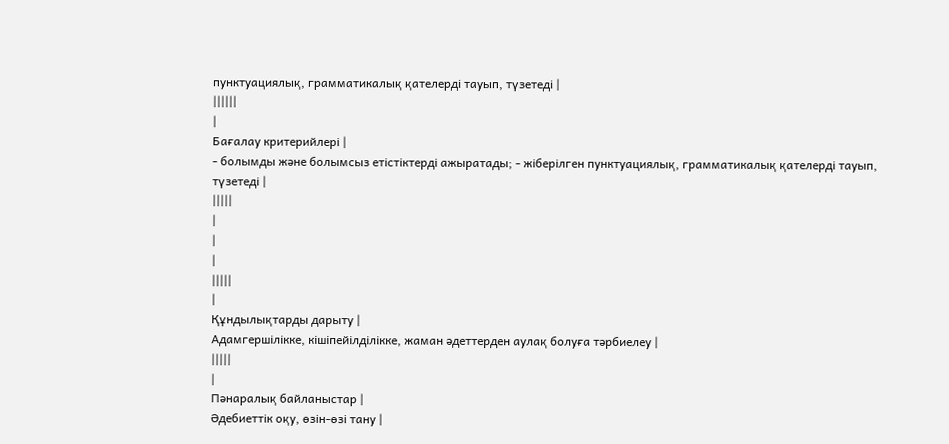пунктуациялық, грамматикалық қателерді тауып, түзетеді |
||||||
|
Бағалау критерийлері |
- болымды және болымсыз етістіктерді ажыратады; - жіберілген пунктуациялық, грамматикалық қателерді тауып, түзетеді |
|||||
|
|
|
|||||
|
Құндылықтарды дарыту |
Адамгершілікке, кішіпейілділікке, жаман әдеттерден аулақ болуға тәрбиелеу |
|||||
|
Пәнаралық байланыстар |
Әдебиеттік оқу, өзін-өзі тану |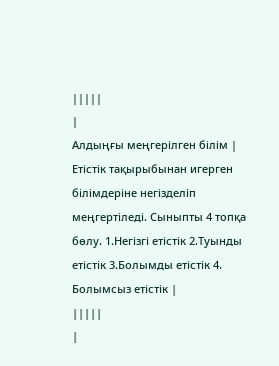|||||
|
Алдыңғы меңгерілген білім |
Етістік тақырыбынан игерген білімдеріне негізделіп меңгертіледі. Сыныпты 4 топқа бөлу. 1.Негізгі етістік 2.Туынды етістік 3.Болымды етістік 4. Болымсыз етістік |
|||||
|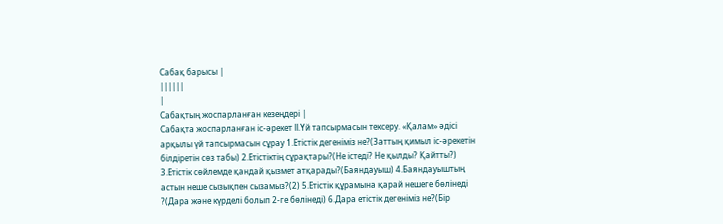Сабақ барысы |
||||||
|
Сабақтың жоспарланған кезеңдері |
Сабақта жоспарланған іс-әрекет ІІ.Үй тапсырмасын тексеру. «Қалам» әдісі арқылы үй тапсырмасын сұрау 1.Етістік дегеніміз не?(Заттың қимыл іс-әрекетін білдіретін сөз табы) 2.Етістіктің сұрақтары?(Не істеді? Не қылды? Қайтты?) 3.Етістік сөйлемде қандай қызмет атқарады?(Баяндауыш) 4.Баяндауыштың астын неше сызықпен сызамыз?(2) 5.Етістік құрамына қарай нешеге бөлінеді ?(Дара және күрделі болып 2-ге бөлінеді) 6.Дара етістік дегеніміз не?(Бір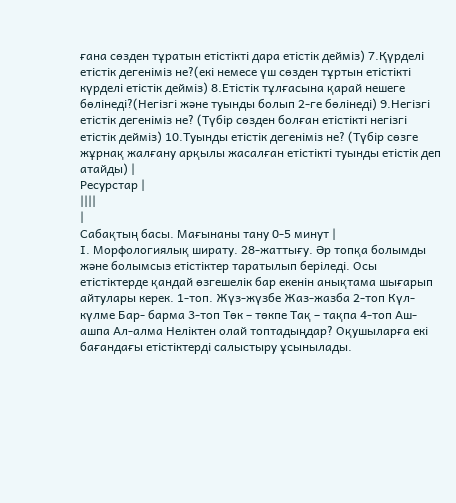ғана сөзден тұратын етістікті дара етістік дейміз) 7.Қүрделі етістік дегеніміз не?(екі немесе үш сөзден тұртын етістікті күрделі етістік дейміз) 8.Етістік тұлғасына қарай нешеге бөлінеді?(Негізгі және туынды болып 2-ге бөлінеді) 9.Негізгі етістік дегеніміз не? (Түбір сөзден болған етістікті негізгі етістік дейміз) 10.Туынды етістік дегеніміз не? (Түбір сөзге жұрнақ жалғану арқылы жасалған етістікті туынды етістік деп атайды) |
Ресурстар |
||||
|
Сабақтың басы. Мағынаны тану 0-5 минут |
І. Морфологиялық ширату. 28-жаттығу. Әр топқа болымды және болымсыз етістіктер таратылып беріледі. Осы етістіктерде қандай өзгешелік бар екенін анықтама шығарып айтулары керек. 1-топ. Жүз-жүзбе Жаз-жазба 2-топ Күл-күлме Бар- барма 3-топ Төк – төкпе Тақ – тақпа 4-топ Аш- ашпа Ал-алма Неліктен олай топтадыңдар? Оқушыларға екі бағандағы етістіктерді салыстыру ұсынылады.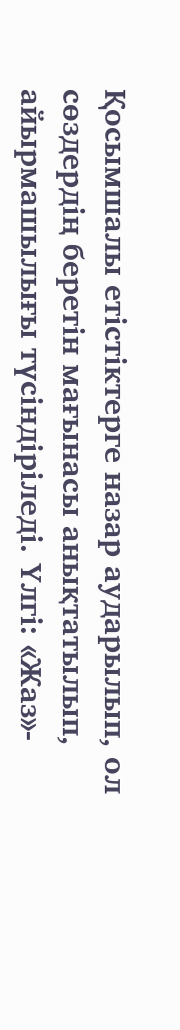Қосымшалы етістіктерге назар аударылып, ол сөздердің беретін мағынасы анықтатылып, айырмашылығы түсіндіріледі. Үлгі: «Жаз»-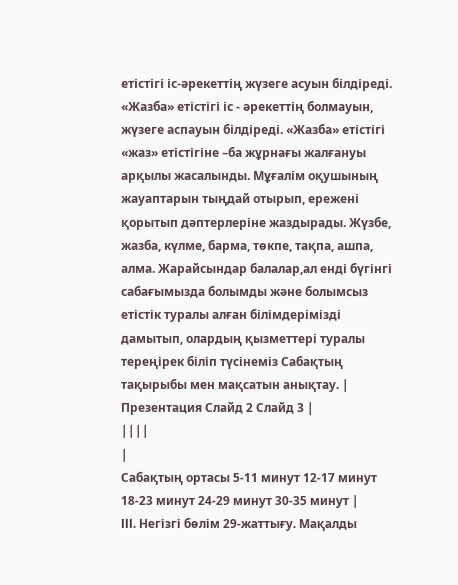етістігі іс-әрекеттің жүзеге асуын білдіреді. «Жазба» етістігі іс - әрекеттің болмауын, жүзеге аспауын білдіреді. «Жазба» етістігі «жаз» етістігіне –ба жұрнағы жалғануы арқылы жасалынды. Мұғалім оқушының жауаптарын тыңдай отырып, ережені қорытып дәптерлеріне жаздырады. Жүзбе, жазба, күлме, барма, төкпе, тақпа, ашпа, алма. Жарайсындар балалар,ал енді бүгінгі сабағымызда болымды және болымсыз етістік туралы алған білімдерімізді дамытып, олардың қызметтері туралы тереңірек біліп түсінеміз Сабақтың тақырыбы мен мақсатын анықтау. |
Презентация Слайд 2 Слайд 3 |
||||
|
Сабақтың ортасы 5-11 минут 12-17 минут 18-23 минут 24-29 минут 30-35 минут |
ІІІ. Негізгі бөлім 29-жаттығу. Мақалды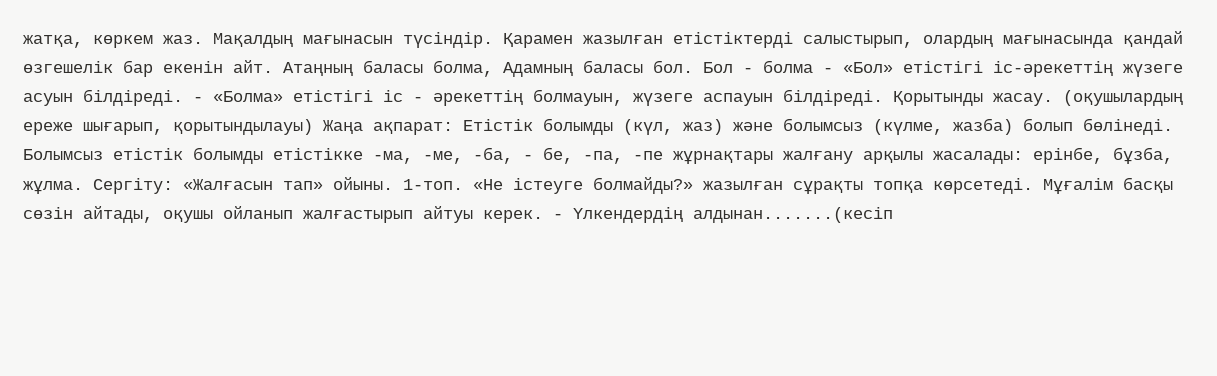жатқа, көркем жаз. Мақалдың мағынасын түсіндір. Қарамен жазылған етістіктерді салыстырып, олардың мағынасында қандай өзгешелік бар екенін айт. Атаңның баласы болма, Адамның баласы бол. Бол - болма - «Бол» етістігі іс-әрекеттің жүзеге асуын білдіреді. - «Болма» етістігі іс - әрекеттің болмауын, жүзеге аспауын білдіреді. Қорытынды жасау. (оқушылардың ереже шығарып, қорытындылауы) Жаңа ақпарат: Етістік болымды (күл, жаз) және болымсыз (күлме, жазба) болып бөлінеді. Болымсыз етістік болымды етістікке -ма, -ме, -ба, - бе, -па, -пе жұрнақтары жалғану арқылы жасалады: ерінбе, бұзба, жұлма. Сергіту: «Жалғасын тап» ойыны. 1-топ. «Не істеуге болмайды?» жазылған сұрақты топқа көрсетеді. Мұғалім басқы сөзін айтады, оқушы ойланып жалғастырып айтуы керек. - Үлкендердің алдынан.......(кесіп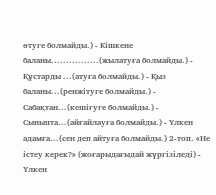өтуге болмайды.) - Кішкене баланы................(жылатуға болмайды.) - Құстарды ...(атуға болмайды.) - Қыз баланы...(ренжітуге болмайды.) - Сабақтан...(кешігуге болмайды.) - Сыныпта...(айғайлауға болмайды.) - Үлкен адамға...(сен деп айтуға болмайды.) 2-топ. «Не істеу керек?» (жоғарыдағыдай жүргізіледі) - Үлкен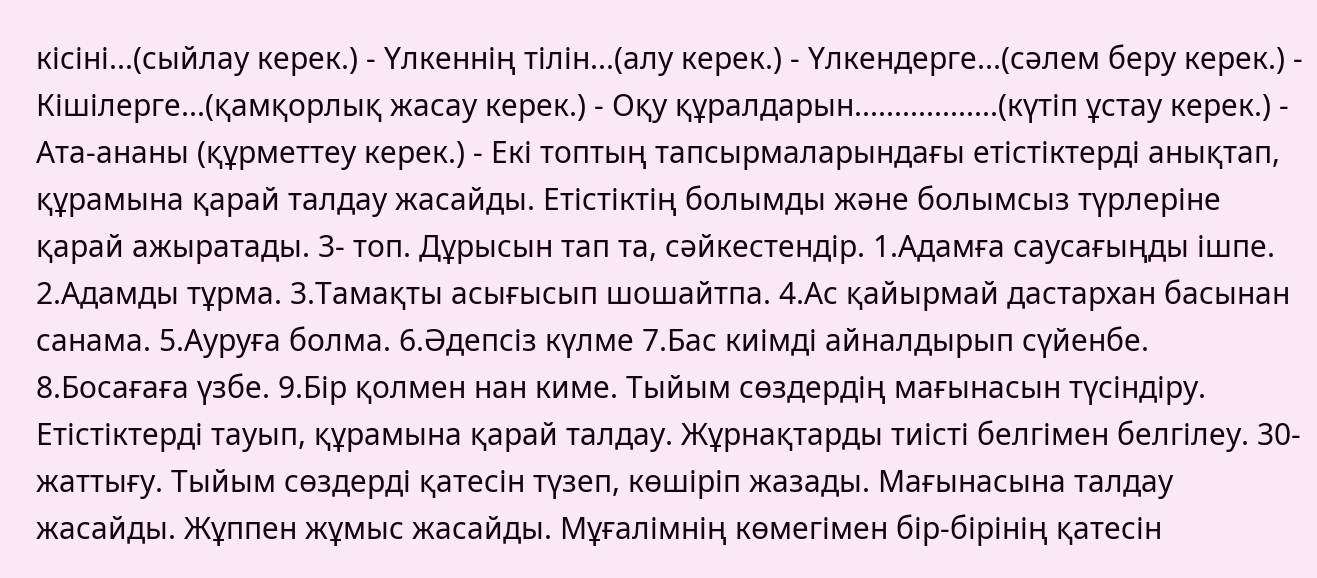кісіні...(сыйлау керек.) - Үлкеннің тілін...(алу керек.) - Үлкендерге...(сәлем беру керек.) - Кішілерге...(қамқорлық жасау керек.) - Оқу құралдарын..................(күтіп ұстау керек.) - Ата-ананы (құрметтеу керек.) - Екі топтың тапсырмаларындағы етістіктерді анықтап, құрамына қарай талдау жасайды. Етістіктің болымды және болымсыз түрлеріне қарай ажыратады. 3- топ. Дұрысын тап та, сәйкестендір. 1.Адамға саусағыңды ішпе. 2.Адамды тұрма. 3.Тамақты асығысып шошайтпа. 4.Ас қайырмай дастархан басынан санама. 5.Ауруға болма. 6.Әдепсіз күлме 7.Бас киімді айналдырып сүйенбе. 8.Босағаға үзбе. 9.Бір қолмен нан киме. Тыйым сөздердің мағынасын түсіндіру. Етістіктерді тауып, құрамына қарай талдау. Жұрнақтарды тиісті белгімен белгілеу. 30-жаттығу. Тыйым сөздерді қатесін түзеп, көшіріп жазады. Мағынасына талдау жасайды. Жұппен жұмыс жасайды. Мұғалімнің көмегімен бір-бірінің қатесін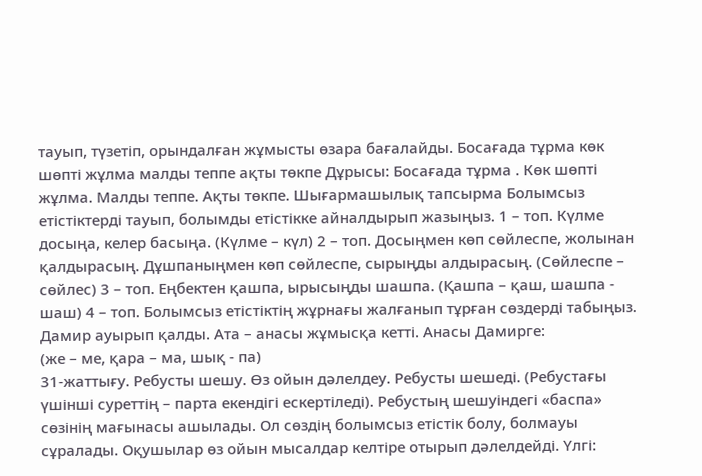тауып, түзетіп, орындалған жұмысты өзара бағалайды. Босағада тұрма көк шөпті жұлма малды теппе ақты төкпе Дұрысы: Босағада тұрма . Көк шөпті жұлма. Малды теппе. Ақты төкпе. Шығармашылық тапсырма Болымсыз етістіктерді тауып, болымды етістікке айналдырып жазыңыз. 1 – топ. Күлме досыңа, келер басыңа. (Күлме – күл) 2 – топ. Досыңмен көп сөйлеспе, жолынан қалдырасың. Дұшпаныңмен көп сөйлеспе, сырыңды алдырасың. (Сөйлеспе – сөйлес) 3 – топ. Еңбектен қашпа, ырысыңды шашпа. (Қашпа – қаш, шашпа - шаш) 4 – топ. Болымсыз етістіктің жұрнағы жалғанып тұрған сөздерді табыңыз. Дамир ауырып қалды. Ата – анасы жұмысқа кетті. Анасы Дамирге:
(же – ме, қара – ма, шық - па)
31-жаттығу. Ребусты шешу. Өз ойын дәлелдеу. Ребусты шешеді. (Ребустағы үшінші суреттің – парта екендігі ескертіледі). Ребустың шешуіндегі «баспа» сөзінің мағынасы ашылады. Ол сөздің болымсыз етістік болу, болмауы сұралады. Оқушылар өз ойын мысалдар келтіре отырып дәлелдейді. Үлгі: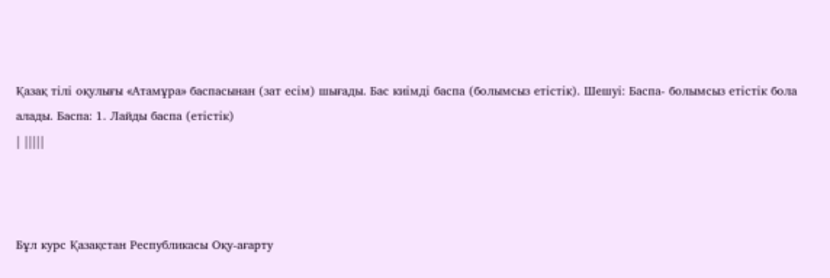Қазақ тілі оқулығы «Атамұра» баспасынан (зат есім) шығады. Бас киімді баспа (болымсыз етістік). Шешуі: Баспа- болымсыз етістік бола алады. Баспа: 1. Лайды баспа (етістік)
| |||||



Бұл курс Қазақстан Республикасы Оқу-ағарту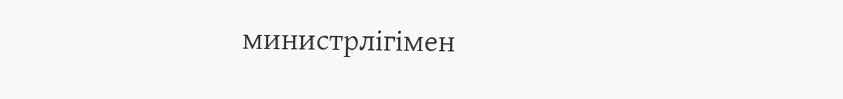министрлігімен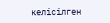келісілген